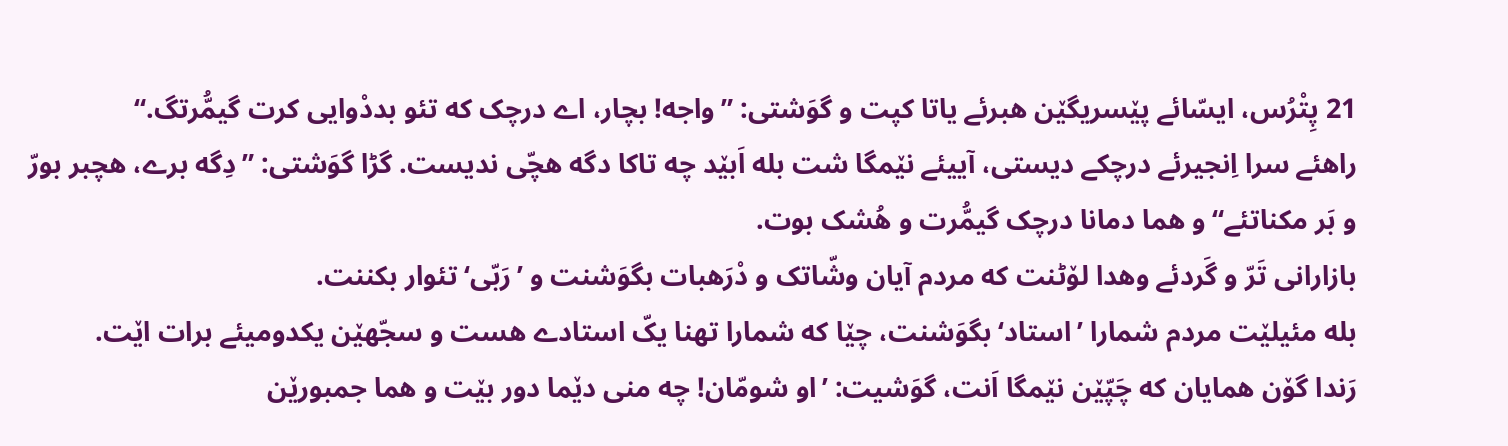21 پِتْرُس، ایسّائے پێسریگێن هبرئے یاتا کپت و گوَشتی: ”واجه! بچار، اے درچک که تئو بددْوایی کرت گیمُّرتگ.“
راهئے سرا اِنجیرئے درچکے دیستی، آییئے نێمگا شت بله اَبێد چه تاکا دگه هچّی ندیست. گڑا گوَشتی: ”دِگه برے، هچبر بورّ و بَر مکناتئے“ و هما دمانا درچک گیمُّرت و هُشک بوت.
بازارانی تَرّ و گَردئے وهدا لۆٹنت که مردم آیان وشّاتک و دْرَهبات بگوَشنت و ’رَبّی‘ تئوار بکننت.
بله مئیلێت مردم شمارا ’استاد‘ بگوَشنت، چێا که شمارا تهنا یکّ استادے هست و سجّهێن یکدومیئے برات اێت.
رَندا گۆن همایان که چَپّێن نێمگا اَنت، گوَشیت: ’او شومّان! چه منی دێما دور بێت و هما جمبورێن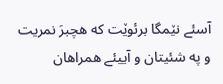آسئے نێمگا برئوێت که هچبرَ نمریت و په شئیتان و آییئے همراهان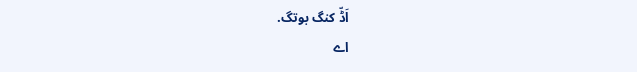اَڈّ کنگ بوتگ.
اے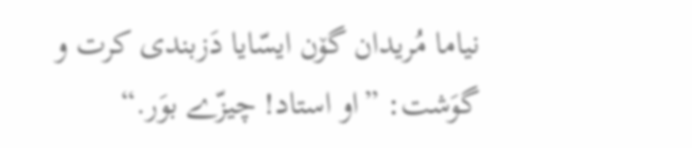نیاما مُریدان گۆن ایسّایا دَزبندی کرت و گوَشت: ”او استاد! چیزّے بوَر.“